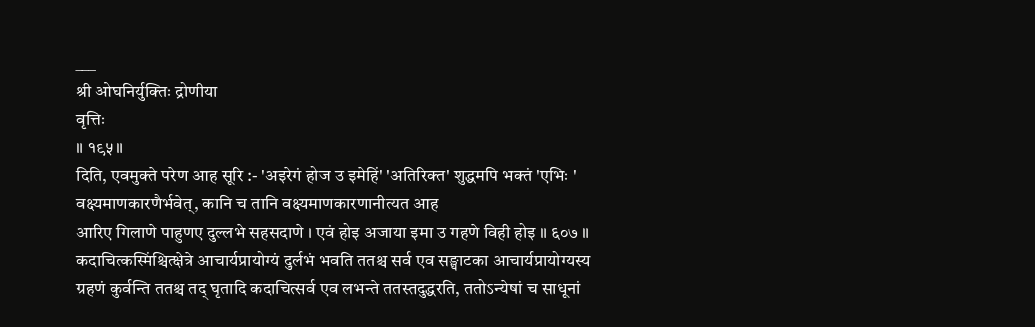___
श्री ओघनिर्युक्तिः द्रोणीया
वृत्तिः
॥ १९५॥
दिति, एवमुक्ते परेण आह सूरि :- 'अइरेगं होज उ इमेहिं' 'अतिरिक्त' शुद्धमपि भक्तं 'एभिः ' वक्ष्यमाणकारणैर्भवेत्, कानि च तानि वक्ष्यमाणकारणानीत्यत आह
आरिए गिलाणे पाहुणए दुल्लभे सहसदाणे । एवं होइ अजाया इमा उ गहणे विही होइ ॥ ६०७ ॥ कदाचित्कस्मिंश्चित्क्षेत्रे आचार्यप्रायोग्यं दुर्लभं भवति ततश्च सर्व एव सङ्घाटका आचार्यप्रायोग्यस्य ग्रहणं कुर्वन्ति ततश्च तद् घृतादि कदाचित्सर्व एव लभन्ते ततस्तदुद्धरति, ततोऽन्येषां च साधूनां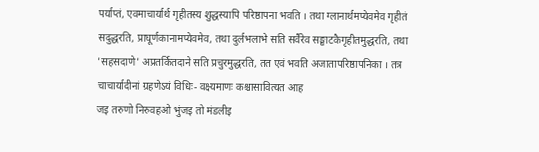पर्याप्तं, एवमाचार्यार्थ गृहीतस्य शुद्धस्यापि परिष्ठापना भवति । तथा ग्लानार्थमप्येवमेव गृहीतं सदुद्धरति, प्राघूर्णकानामप्येवमेव, तथा दुर्लभलाभे सति सर्वैरेव सङ्घाटकैगृहीतमुद्धरति, तथा 'सहसदाणे' अप्रतर्कितदाने सति प्रचुरमुद्धरति, तत एवं भवति अजातापरिष्ठापनिका । तत्र चाचार्यादीनां ग्रहणेऽयं विधिः- वक्ष्यमाणः कश्चासावित्यत आह
जइ तरुणो निरुवहओ भुंजइ तो मंडलीइ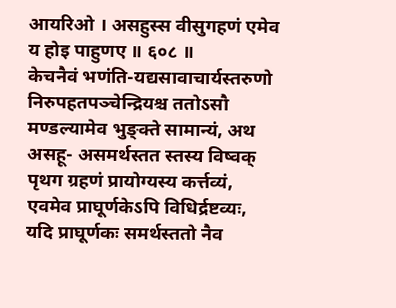आयरिओ । असहुस्स वीसुगहणं एमेव य होइ पाहुणए ॥ ६०८ ॥
केचनैवं भणंति-यद्यसावाचार्यस्तरुणो निरुपहतपञ्चेन्द्रियश्च ततोऽसौ मण्डल्यामेव भुङ्क्ते सामान्यं, अथ असहू- असमर्थस्तत स्तस्य विष्वक् पृथग ग्रहणं प्रायोग्यस्य कर्त्तव्यं, एवमेव प्राघूर्णकेऽपि विधिर्द्रष्टव्यः, यदि प्राघूर्णकः समर्थस्ततो नैव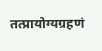तत्प्रायोग्यग्रहणं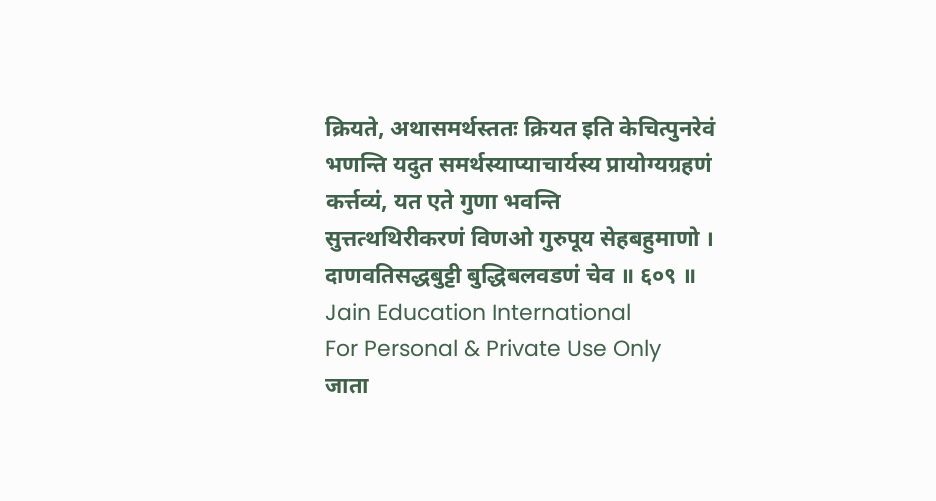क्रियते, अथासमर्थस्ततः क्रियत इति केचित्पुनरेवं भणन्ति यदुत समर्थस्याप्याचार्यस्य प्रायोग्यग्रहणं कर्त्तव्यं, यत एते गुणा भवन्ति
सुत्तत्थथिरीकरणं विणओ गुरुपूय सेहबहुमाणो । दाणवतिसद्धबुट्टी बुद्धिबलवडणं चेव ॥ ६०९ ॥
Jain Education International
For Personal & Private Use Only
जाता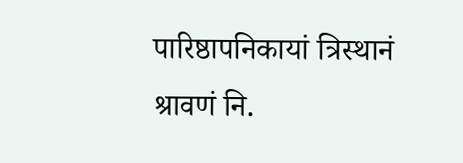पारिष्ठापनिकायां त्रिस्थानं श्रावणं नि.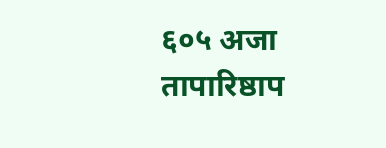६०५ अजा तापारिष्ठाप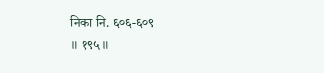निका नि. ६०६-६०९
॥ १९५॥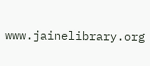www.jainelibrary.org